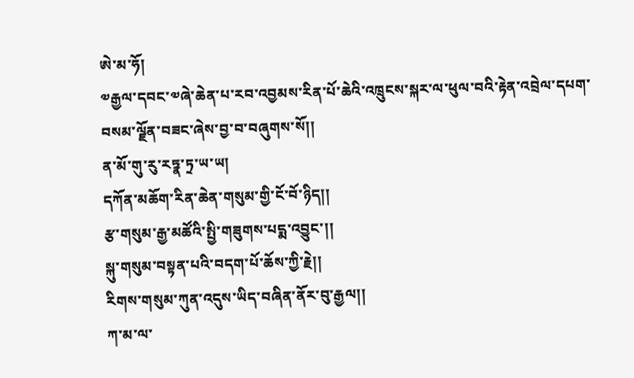ཨེ་མ་ཧོ།
༧རྒྱལ་དབང་༧ཞེ་ཆེན་པ་རབ་འབྱམས་རིན་པོ་ཆེའི་འཁྲུངས་སྐར་ལ་ཕུལ་བའི་རྟེན་འབྲེལ་དཔག་བསམ་ལྗོན་བཟང་ཞེས་བྱ་བ་བཞུགས་སོ།།
ན་མོ་གུ་རུ་རཏྣ་ཏྲ་ཡ་ཡ།
དཀོན་མཆོག་རིན་ཆེན་གསུམ་གྱི་ངོ་བོ་ཉིད།།
རྩ་གསུམ་རྒྱ་མཚོའི་སྤྱི་གཟུགས་པདྨ་འབྱུང་།།
སྐུ་གསུམ་བསྟན་པའི་བདག་པོ་ཆོས་ཀྱི་རྗེ།།
རིགས་གསུམ་ཀུན་འདུས་ཡིད་བཞིན་ནོར་བུ་རྒྱལ།།
ཀ་མ་ལ་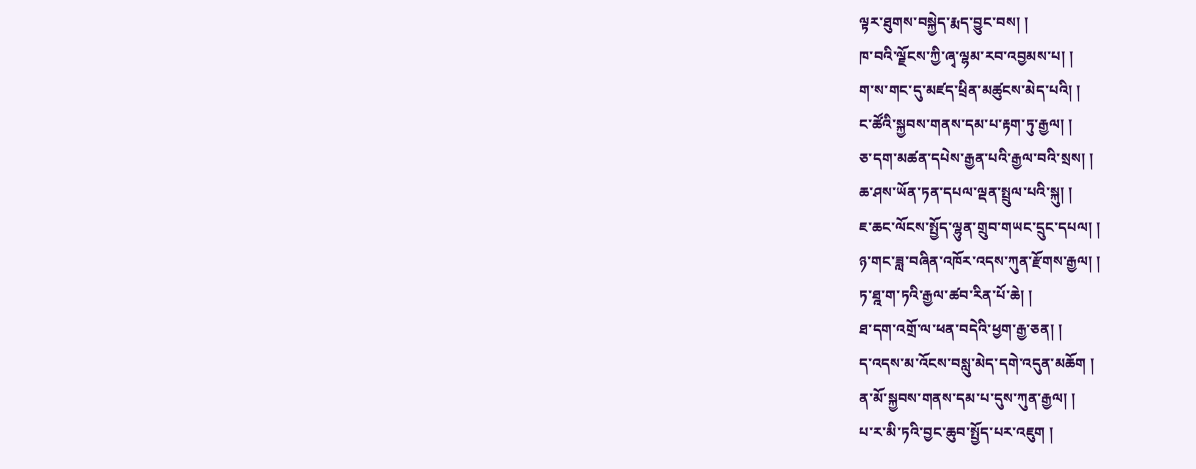ལྟར་ཐུགས་བསྐྱེད་རྨད་བྱུང་བས། །
ཁ་བའི་ལྗོངས་ཀྱི་ཞྭ་ལྷམ་རབ་འབྱམས་པ། །
ག་ས་གང་དུ་མཛད་ཕྲིན་མཚུངས་མེད་པའི། །
ང་ཚོའི་སྐྱབས་གནས་དམ་པ་རྟག་ཏུ་རྒྱལ། །
ཅ་དག་མཚན་དཔེས་རྒྱན་པའི་རྒྱལ་བའི་སྲས། །
ཆ་ཤས་ཡོན་ཏན་དཔལ་ལྡན་སྤྲུལ་པའི་སྐུ། །
ཇ་ཆང་ལོངས་སྤྱོད་ལྷུན་གྲུབ་གཡང་དྲུང་དཔལ། །
ཉ་གང་ཟླ་བཞིན་འཁོར་འདས་ཀུན་རྫོགས་རྒྱལ། །
ཏ་ཐྰ་ག་ཏའི་རྒྱལ་ཚབ་རིན་པོ་ཆེ། །
ཐ་དག་འགྲོ་ལ་ཕན་བདེའི་ཕྱག་རྒྱ་ཅན། །
ད་འདས་མ་འོངས་བསླུ་མེད་དགེ་འདུན་མཆོག །
ན་མོ་སྐྱབས་གནས་དམ་པ་དུས་ཀུན་རྒྱལ། །
པ་ར་མི་ཏའི་བྱང་ཆུབ་སྤྱོད་པར་འཇུག །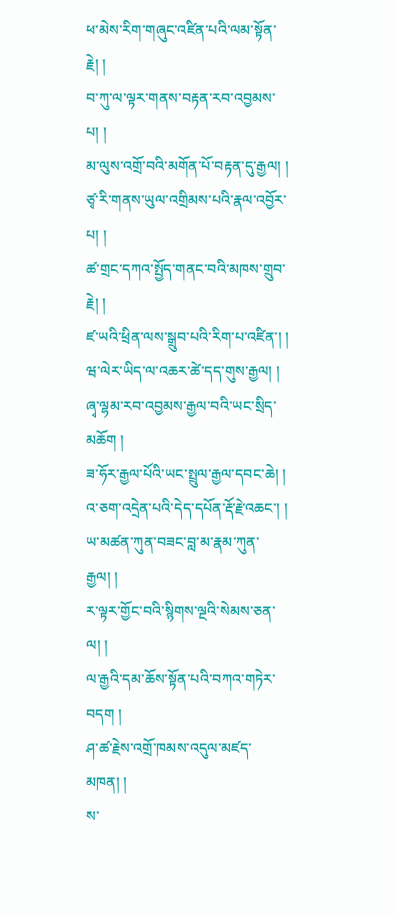ཕ་མེས་རིག་གཞུང་འཛིན་པའི་ལམ་སྟོན་རྗེ། །
བ་ཀུ་ལ་ལྟར་གནས་བརྟན་རབ་འབྱམས་པ། །
མ་ལུས་འགྲོ་བའི་མགོན་པོ་བརྟན་དུ་རྒྱལ། །
ཙྭ་རི་གནས་ཡུལ་འགྲིམས་པའི་རྣལ་འབྱོར་པ། །
ཚ་གྲང་དཀའ་སྤྱོད་གནང་བའི་མཁས་གྲུབ་རྗེ། །
ཛ་ཡའི་ཕྲིན་ལས་སྒྲུབ་པའི་རིག་པ་འཛིན་། །
ཝ་ལེར་ཡིད་ལ་འཆར་ཚེ་དད་གུས་རྒྱལ། །
ཞྭ་ལྷམ་རབ་འབྱམས་རྒྱལ་བའི་ཡང་སྲིད་མཆོག །
ཟ་ཧོར་རྒྱལ་པོའི་ཡང་སྤྲུལ་རྒྱལ་དབང་ཆེ། །
འ་ཅག་འདྲེན་པའི་དེད་དཔོན་རྡོ་རྗེ་འཆང་། །
ཡ་མཚན་ཀུན་བཟང་བླ་མ་རྣམ་ཀུན་རྒྱལ། །
ར་ལྟར་གྱོང་བའི་སྙིགས་ལྔའི་སེམས་ཅན་ལ། །
ལ་རྒྱའི་དམ་ཆོས་སྟོན་པའི་བཀའ་གཏེར་བདག །
ཤ་ཚ་རྗེས་འགྲོ་ཁམས་འདུལ་མཛད་མཁན། །
ས་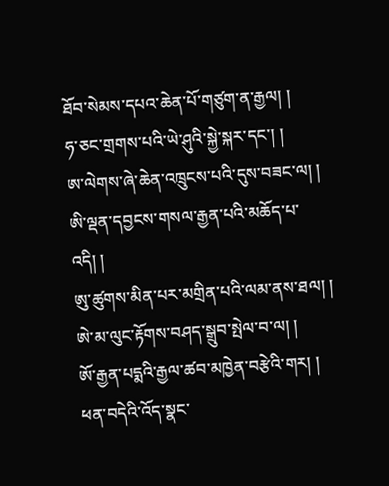ཐོབ་སེམས་དཔའ་ཆེན་པོ་གཙུག་ན་རྒྱལ། །
ཧ་ཅང་གྲགས་པའི་ཡེ་ཤུའི་སྐྱེ་སྐར་དང་། །
ཨ་ལེགས་ཞེ་ཆེན་འཁྲུངས་པའི་དུས་བཟང་ལ། །
ཨི་ལྡན་དབྱངས་གསལ་རྒྱན་པའི་མཆོད་པ་འདི། །
ཨུ་ཚུགས་མིན་པར་མགྲིན་པའི་ལམ་ནས་ཐལ། །
ཨེ་མ་ལུང་རྟོགས་བཤད་སྒྲུབ་སྤེལ་བ་ལ། །
ཨོ་རྒྱན་པདྨའི་རྒྱལ་ཚབ་མཁྱེན་བརྩེའི་གར། །
ཕན་བདེའི་འོད་སྣང་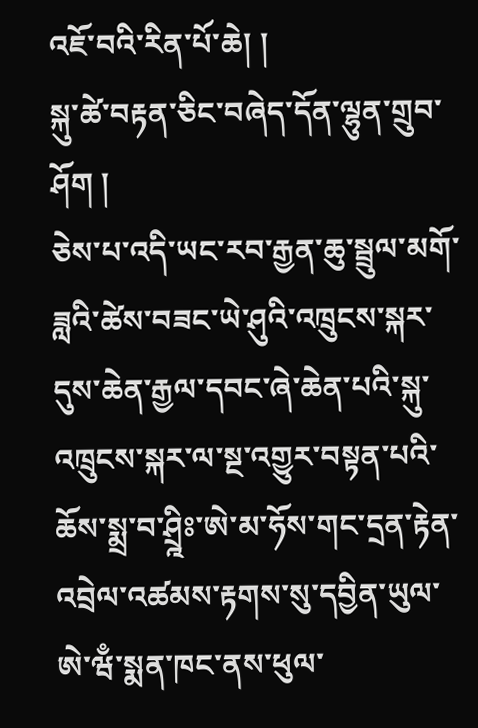འཇོ་བའི་རིན་པོ་ཆེ། །
སྐུ་ཚེ་བརྟན་ཅིང་བཞེད་དོན་ལྷུན་གྲུབ་ཤོག །
ཅེས་པ་འདི་ཡང་རབ་རྒྱན་ཆུ་སྦྲུལ་མགོ་ཟླའི་ཚེས་བཟང་ཡེ་ཤུའི་འཁྲུངས་སྐར་དུས་ཆེན་རྒྱལ་དབང་ཞེ་ཆེན་པའི་སྐུ་འཁྲུངས་སྐར་ལ་སྔ་འགྱུར་བསྟན་པའི་ཆོས་སྨྲ་བ་ཤྲྰིཿ་ཨེ་མ་ཧོས་གང་དྲན་རྟེན་འབྲེལ་འཚམས་རྟགས་སུ་དབྱིན་ཡུལ་ཨེ་ཝྃ་སྨན་ཁང་ནས་ཕུལ་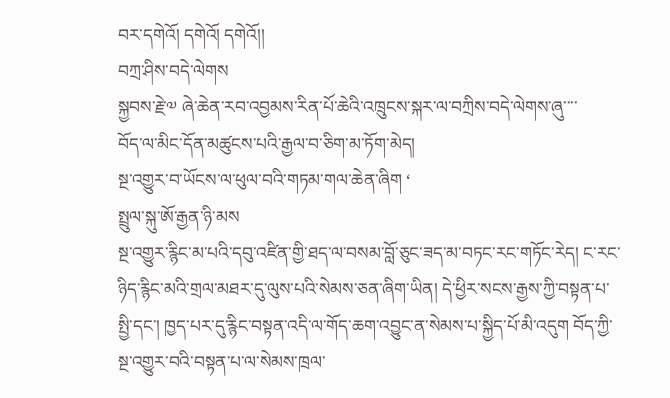བར་དགེའོ། དགེའོ། དགེའོ།།
བཀྲ་ཤིས་བདེ་ལེགས
སྐྱབས་རྗེ་༧ ཞེ་ཆེན་རབ་འབྱམས་རིན་པོ་ཆེའི་འཁྲུངས་སྐར་ལ་བཀྲིས་བདེ་ལེགས་ཞུ་་་་
བོད་ལ་མིང་དོན་མཚུངས་པའི་རྒྱལ་བ་ཅིག་མ་ཏོག་མེད།
སྔ་འགྱུར་བ་ཡོངས་ལ་ཕུལ་བའི་གཏམ་གལ་ཆེན་ཞིག ‘
སྤྲུལ་སྐུ་ཨོ་རྒྱན་ཉི་མས
སྔ་འགྱུར་རྙིང་མ་པའི་དབུ་འཛིན་གྱི་ཐད་ལ་བསམ་བློ་ཅུང་ཟད་མ་བཏང་རང་གཏོང་རེད། ང་རང་ཉིད་རྙིང་མའི་གྲལ་མཐར་དུ་ལུས་པའི་སེམས་ཅན་ཞིག་ཡིན། དེ་ཕྱིར་སངས་རྒྱས་ཀྱི་བསྟན་པ་སྤྱི་དང་། ཁྱད་པར་དུ་རྙིང་བསྟན་འདི་ལ་གོད་ཆག་འབྱུང་ན་སེམས་པ་སྐྱིད་པོ་མི་འདུག བོད་ཀྱི་སྔ་འགྱུར་བའི་བསྟན་པ་ལ་སེམས་ཁྲལ་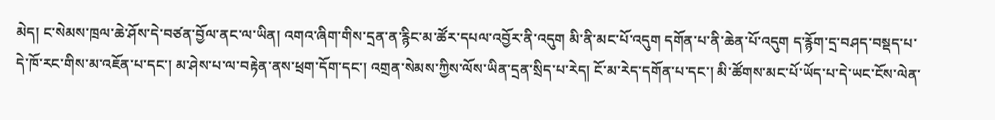མེད། ང་སེམས་ཁྲལ་ཆེ་ཤོས་དེ་བཙན་བྱོལ་ནང་ལ་ཡིན། འགའ་ཞིག་གིས་དྲན་ན་རྙིང་མ་ཚོར་དཔལ་འབྱོར་ནི་འདུག མི་ནི་མང་པོ་འདུག དགོན་པ་ནི་ཆེན་པོ་འདུག ད་རྙོག་དྲ་བཤད་བསྡད་པ་དེ་ཁོ་རང་གིས་མ་འཇོན་པ་དང་། མ་ཤེས་པ་ལ་བརྟེན་ནས་ཕྲག་དོག་དང་། འགྲན་སེམས་ཀྱིས་ལོས་ཡིན་དྲན་སྲིད་པ་རེད། ངོ་མ་རེད་དགོན་པ་དང་། མི་ཚོགས་མང་པོ་ཡོད་པ་དེ་ཡང་ངོས་ལེན་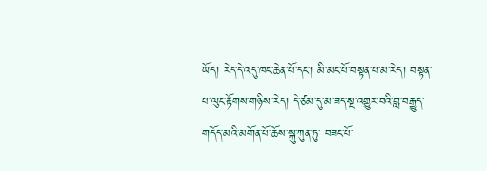ཡོད། རེད་དེ་འདུ་ཁང་ཆེན་པོ་དང་། མི་མང་པོ་བསྟན་པ་མ་རེད། བསྟན་པ་ལུང་རྟོགས་གཉིས་རེད། དེ་ཙམ་དུ་མ་ཟད་སྔ་འགྱུར་བའི་བླ་བརྒྱུད་གདོད་མའི་མགོན་པོ་ཆོས་སྐུ་ཀུན་ཏུ་ བཟང་པོ་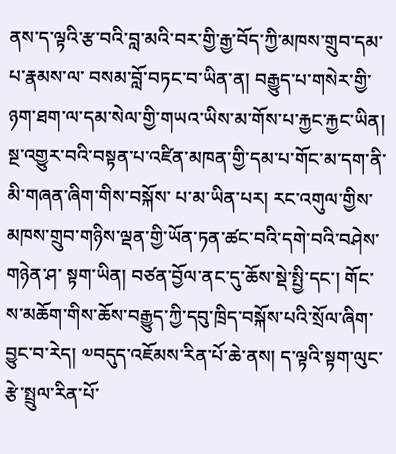ནས་ད་ལྟའི་རྩ་བའི་བླ་མའི་བར་གྱི་རྒྱ་བོད་ཀྱི་མཁས་གྲུབ་དམ་པ་རྣམས་ལ་ བསམ་བློ་བཏང་བ་ཡིན་ན། བརྒྱུད་པ་གསེར་གྱི་ཉག་ཐག་ལ་དམ་སེལ་གྱི་གཡའ་ཡིས་མ་གོས་པ་རྐྱང་རྐྱང་ཡིན། སྔ་འགྱུར་བའི་བསྟན་པ་འཛིན་མཁན་གྱི་དམ་པ་གོང་མ་དག་ནི་མི་གཞན་ཞིག་གིས་བསྐོས་ པ་མ་ཡིན་པར། རང་འགུལ་གྱིས་མཁས་གྲུབ་གཉིས་ལྡན་གྱི་ཡོན་ཏན་ཚང་བའི་དགེ་བའི་བཤེས་གཉེན་ཤ་ སྟག་ཡིན། བཙན་བྱོལ་ནང་དུ་ཆོས་སྡེ་སྤྱི་དང་། གོང་ས་མཆོག་གིས་ཆོས་བརྒྱུད་ཀྱི་དབུ་ཁྲིད་བསྐོས་པའི་སྲོལ་ཞིག་བྱུང་བ་རེད། ༧བདུད་འཇོམས་རིན་པོ་ཆེ་ནས། ད་ལྟའི་སྟག་ལུང་རྩེ་སྤྲུལ་རིན་པོ་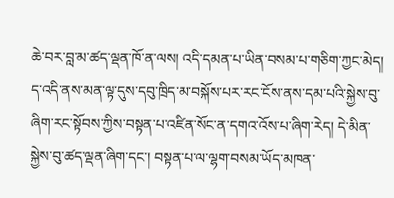ཆེ་བར་བླ་མ་ཚད་ལྡན་ཁོ་ན་ལས། འདི་དམན་པ་ཡིན་བསམ་པ་གཅིག་ཀྱང་མེད།
ད་འདི་ནས་མན་ལྟ་དུས་དབུ་ཁྲིད་མ་བསྐོས་པར་རང་ངོས་ནས་དམ་པའི་སྐྱེས་བུ་ཞིག་རང་སྟོབས་ཀྱིས་བསྟན་པ་འཛིན་སོང་ན་དགའ་འོས་པ་ཞིག་རེད། དེ་མིན་སྐྱེས་བུ་ཚད་ལྡན་ཞིག་དང་། བསྟན་པ་ལ་ལྷག་བསམ་ཡོད་མཁན་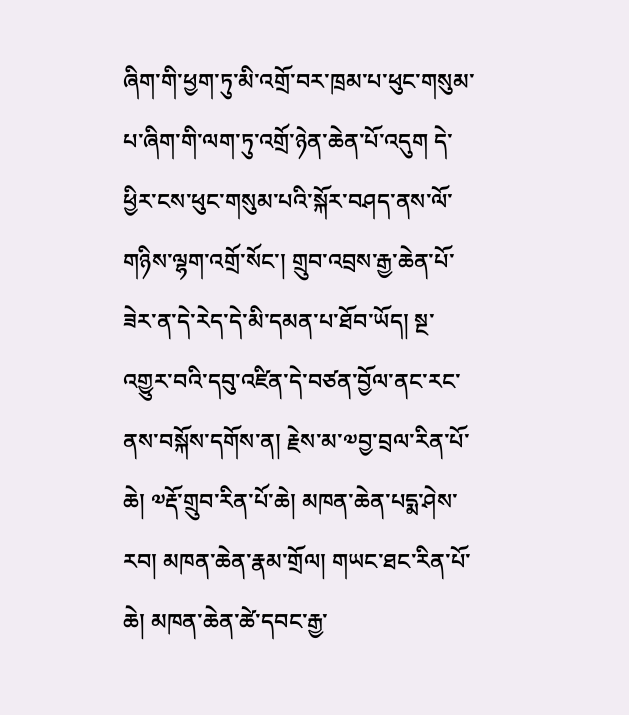ཞིག་གི་ཕྱག་ཏུ་མི་འགྲོ་བར་ཁྲམ་པ་ཕུང་གསུམ་པ་ཞིག་གི་ལག་ཏུ་འགྲོ་ཉེན་ཆེན་པོ་འདུག དེ་ཕྱིར་ངས་ཕུང་གསུམ་པའི་སྐོར་བཤད་ནས་ལོ་གཉིས་ལྷག་འགྲོ་སོང་། གྲུབ་འབྲས་རྒྱ་ཆེན་པོ་ཟེར་ན་དེ་རེད་དེ་མི་དམན་པ་ཐོབ་ཡོད། སྔ་འགྱུར་བའི་དབུ་འཛིན་དེ་བཙན་བྱོལ་ནང་རང་ནས་བསྐོས་དགོས་ན། རྗེས་མ་༧བྱ་བྲལ་རིན་པོ་ཆེ། ༧རྡོ་གྲུབ་རིན་པོ་ཆེ། མཁན་ཆེན་པདྨ་ཤེས་རབ། མཁན་ཆེན་རྣམ་གྲོལ། གཡང་ཐང་རིན་པོ་ཆེ། མཁན་ཆེན་ཚེ་དབང་རྒྱ་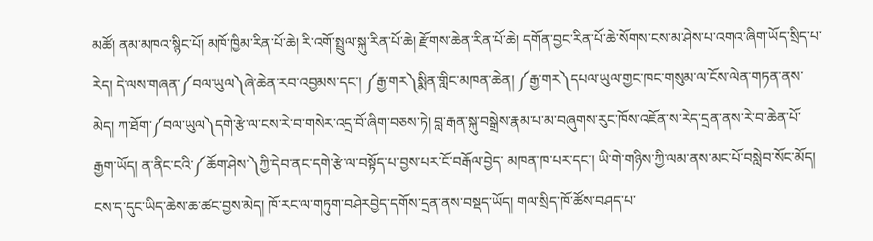མཚོ། ནམ་མཁའ་སྙིང་པོ། མཁོ་ཁྱིམ་རིན་པོ་ཆེ། རི་འགོ་སྤྲུལ་སྐུ་རིན་པོ་ཆེ། རྫོགས་ཆེན་རིན་པོ་ཆེ། དགོན་བྱང་རིན་པོ་ཆེ་སོགས་ངས་མ་ཤེས་པ་འགའ་ཞིག་ཡོད་སྲིད་པ་རེད། དེ་ལས་གཞན་༼བལ་ཡུལ༽ཞེ་ཆེན་རབ་འབྱམས་དང་། ༼རྒྱ་གར༽སྨིན་གླིང་མཁན་ཆེན། ༼རྒྱ་གར༽དཔལ་ཡུལ་གྱང་ཁང་གསུམ་ལ་ངོས་ལེན་གཏན་ནས་མེད། ཀ་ཐོག་༼བལ་ཡུལ༽དགེ་རྩེ་ལ་ངས་རེ་བ་གསེར་འདྲ་བོ་ཞིག་བཅས་ཏེ། བླ་རྒན་སྐུ་བསྒྲེས་རྣམ་པ་མ་བཞུགས་རུང་ཁོས་འཇོན་ས་རེད་དྲན་ནས་རེ་བ་ཆེན་པོ་ རྒྱག་ཡོད། ན་ནིང་ངའི་༼ཆོག་ཤེས་༽ཀྱི་དེབ་ནང་དགེ་རྩེ་ལ་བསྟོད་པ་བྱས་པར་ངོ་བརྒོལ་བྱེད་ མཁན་ཁ་པར་དང་། ཡི་གེ་གཉིས་ཀྱི་ལམ་ནས་མང་པོ་བསླེབ་སོང་མོད། ངས་ད་དུང་ཡིད་ཆེས་ཆ་ཚང་བྱས་མེད། ཁོ་རང་ལ་གཏུག་བཤེརབྱེད་དགོས་དྲན་ནས་བསྡད་ཡོད། གལ་སྲིད་ཁོ་ཚོས་བཤད་པ་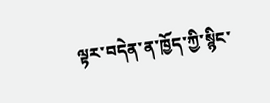ལྟར་བདེན་ན་ཁྱོད་ཀྱི་སྙིང་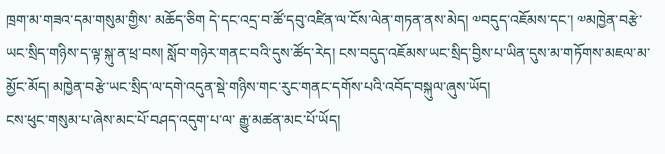ཁྲག་མ་གཟའ་དམ་གསུམ་གྱིས་ མཆོད་ཅིག དེ་དང་འདྲ་བ་ཚོ་དབུ་འཛིན་ལ་ངོས་ལེན་གཏན་ནས་མེད། ༧བདུད་འཇོམས་དང་། ༧མཁྱེན་བརྩེ་ཡང་སྲིད་གཉིས་ད་ལྟ་སྐུ་ན་ཕྲ་བས། སློབ་གཉེར་གནང་བའི་དུས་ཚོད་རེད། ངས་བདུད་འཇོམས་ཡང་སྲིད་བྱིས་པ་ཡིན་དུས་མ་གཏོགས་མཇལ་མ་མྱོང་མོད། མཁྱེན་བརྩེ་ཡང་སྲིད་ལ་དགེ་འདུན་སྡེ་གཉིས་གང་རུང་གནང་དགོས་པའི་འབོད་བསྐུལ་ཞུས་ཡོད།
ངས་ཕུང་གསུམ་པ་ཞེས་མང་པོ་བཤད་འདུག་པ་ལ་ རྒྱུ་མཚན་མང་པོ་ཡོད།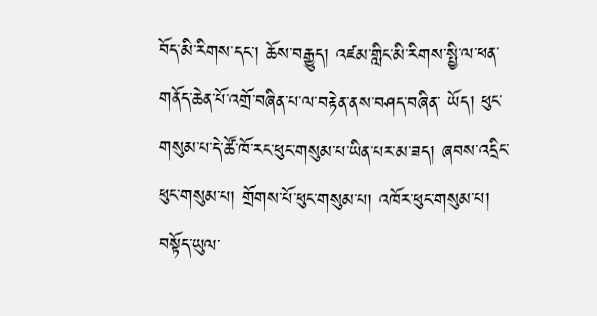བོད་མི་རིགས་དང་། ཆོས་བརྒྱུད། འཛམ་གླིང་མི་རིགས་སྤྱི་ལ་ཕན་གནོད་ཆེན་པོ་འགྲོ་བཞིན་པ་ལ་བརྟེན་ནས་བཤད་བཞིན་ ཡོད། ཕུང་གསུམ་པ་དེ་ཚོ་ཁོ་རང་ཕུང་གསུམ་པ་ཡིན་པར་མ་ཟད། ཞབས་འདྲིང་ཕུང་གསུམ་པ། གྲོགས་པོ་ཕུང་གསུམ་པ། འཁོར་ཕུང་གསུམ་པ། བསྟོད་ཡུལ་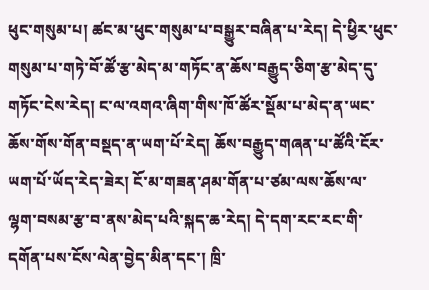ཕུང་གསུམ་པ། ཚང་མ་ཕུང་གསུམ་པ་བསྒྱུར་བཞིན་པ་རེད། དེ་ཕྱིར་ཕུང་གསུམ་པ་གཏེ་བོ་ཚོ་རྩ་མེད་མ་གཏོང་ན་ཆོས་བརྒྱུད་ཅིག་རྩ་མེད་དུ་ གཏོང་ངེས་རེད། ང་ལ་འགའ་ཞིག་གིས་ཁོ་ཚོར་སྡོམ་པ་མེད་ན་ཡང་ཆོས་གོས་གོན་བསྡད་ན་ཡག་པོ་རེད། ཆོས་བརྒྱུད་གཞན་པ་ཚོའི་ངོར་ཡག་པོ་ཡོད་རེད་ཟེར། ངོ་མ་གཟན་ཤམ་གོན་པ་ཙམ་ལས་ཆོས་ལ་ལྷག་བསམ་རྩ་བ་ནས་མེད་པའི་སྐད་ཆ་རེད། དེ་དག་རང་རང་གི་དགོན་པས་ངོས་ལེན་བྱེད་མིན་དང་། ཁྲི་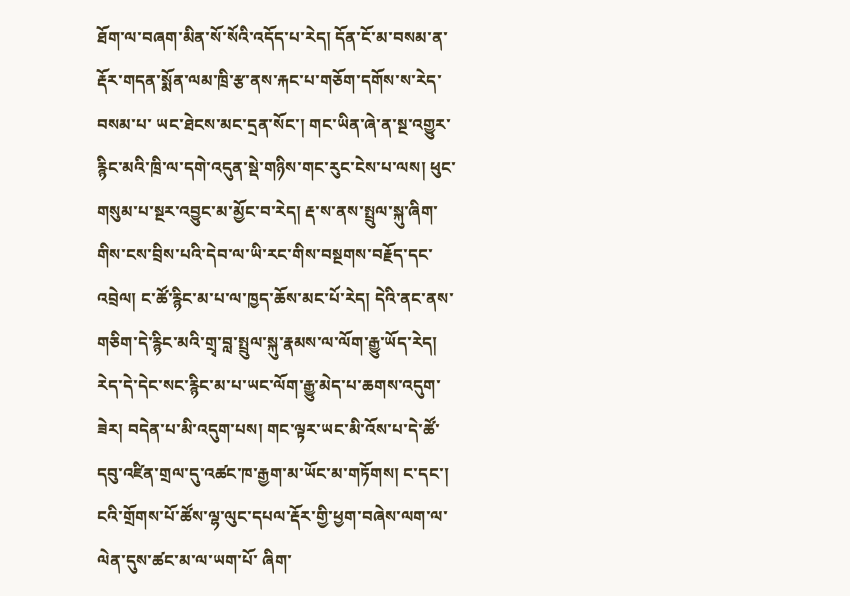ཐོག་ལ་བཞག་མིན་སོ་སོའི་འདོད་པ་རེད། དོན་ངོ་མ་བསམ་ན་རྡོར་གདན་སྨོན་ལམ་ཁྲི་རྩ་ནས་རྐང་པ་གཅོག་དགོས་ས་རེད་བསམ་པ་ ཡང་ཐེངས་མང་དྲན་སོང་། གང་ཡིན་ཞེ་ན་སྔ་འགྱུར་རྙིང་མའི་ཁྲི་ལ་དགེ་འདུན་སྡེ་གཉིས་གང་རུང་ངེས་པ་ལས། ཕུང་གསུམ་པ་སྔར་འབྱུང་མ་མྱོང་བ་རེད། རྡ་ས་ནས་སྤྲུལ་སྐུ་ཞིག་གིས་ངས་བྲིས་པའི་དེབ་ལ་ཡི་རང་གིས་བསྔགས་བརྗོད་དང་ འབྲེལ། ང་ཚོ་རྙིང་མ་པ་ལ་ཁྱད་ཆོས་མང་པོ་རེད། དེའི་ནང་ནས་གཅིག་དེ་རྙིང་མའི་གྲྭ་བླ་སྤྲུལ་སྐུ་རྣམས་ལ་ལོག་རྒྱུ་ཡོད་རེད། རེད་དེ་དེང་སང་རྙིང་མ་པ་ཡང་ལོག་རྒྱུ་མེད་པ་ཆགས་འདུག་ཟེར། བདེན་པ་མི་འདུག་པས། གང་ལྟར་ཡང་མི་འོས་པ་དེ་ཚོ་དབུ་འཛིན་གྲལ་དུ་འཚང་ཁ་རྒྱག་མ་ཡོང་མ་གཏོགས། ང་དང་། ངའི་གྲོགས་པོ་ཚོས་ལྷ་ལུང་དཔལ་རྡོར་གྱི་ཕྱག་བཞེས་ལག་ལ་ལེན་དུས་ཚང་མ་ལ་ཡག་པོ་ ཞིག་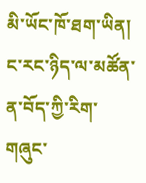མི་ཡོང་ཁོ་ཐག་ཡིན།
ང་རང་ཉིད་ལ་མཚོན་ན་བོད་ཀྱི་རིག་གཞུང་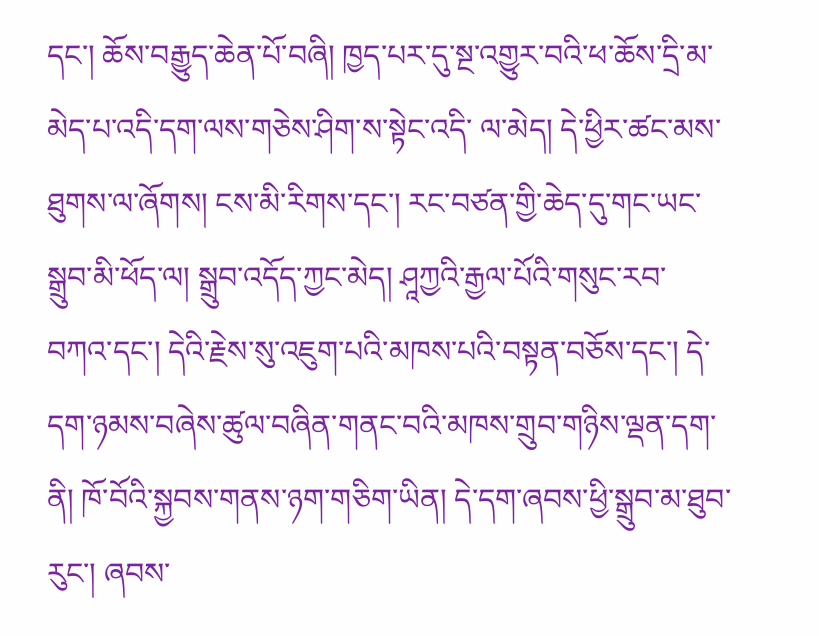དང་། ཆོས་བརྒྱུད་ཆེན་པོ་བཞི། ཁྱད་པར་དུ་སྔ་འགྱུར་བའི་ཕ་ཆོས་དྲི་མ་མེད་པ་འདི་དག་ལས་གཅེས་ཤིག་ས་སྟེང་འདི་ ལ་མེད། དེ་ཕྱིར་ཚང་མས་ཐུགས་ལ་ཞོགས། ངས་མི་རིགས་དང་། རང་བཙན་གྱི་ཆེད་དུ་གང་ཡང་སྒྲུབ་མི་ཕོད་ལ། སྒྲུབ་འདོད་ཀྱང་མེད། ཤཱཀྱའི་རྒྱལ་པོའི་གསུང་རབ་བཀའ་དང་། དེའི་རྗེས་སུ་འཇུག་པའི་མཁས་པའི་བསྟན་བཅོས་དང་། དེ་དག་ཉམས་བཞེས་ཚུལ་བཞིན་གནང་བའི་མཁས་གྲུབ་གཉིས་ལྡན་དག་ནི། ཁོ་བོའི་སྐྱབས་གནས་ཉག་གཅིག་ཡིན། དེ་དག་ཞབས་ཕྱི་སྒྲུབ་མ་ཐུབ་རུང་། ཞབས་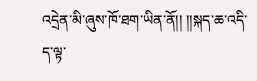འདྲེན་མི་ཞུས་ཁོ་ཐག་ཡིན་ནོ།། །།སྐད་ཆ་འདི་ད་ལྟ་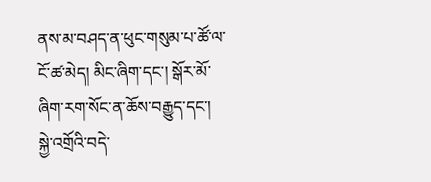ནས་མ་བཤད་ན་ཕུང་གསུམ་པ་ཚོ་ལ་ངོ་ཚ་མེད། མིང་ཞིག་དང་། སྒོར་མོ་ཞིག་རག་སོང་ན་ཆོས་བརྒྱུད་དང་། སྐྱེ་འགྲོའི་བདེ་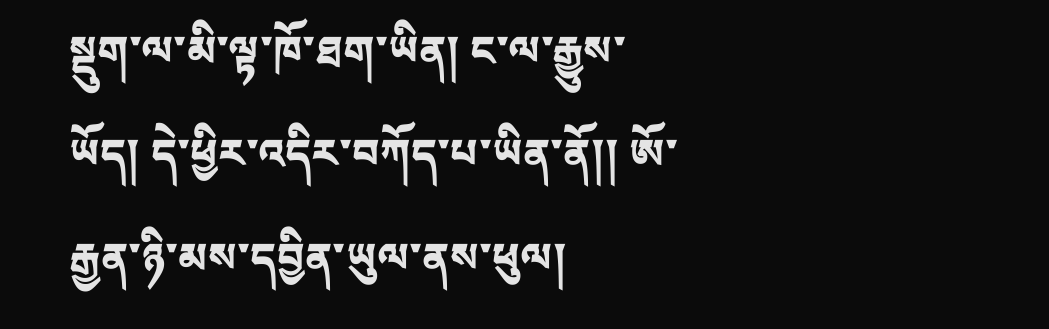སྡུག་ལ་མི་ལྟ་ཁོ་ཐག་ཡིན། ང་ལ་རྒྱུས་ཡོད། དེ་ཕྱིར་འདིར་བཀོད་པ་ཡིན་ནོ།། ཨོ་རྒྱན་ཉི་མས་དབྱིན་ཡུལ་ནས་ཕུལ།